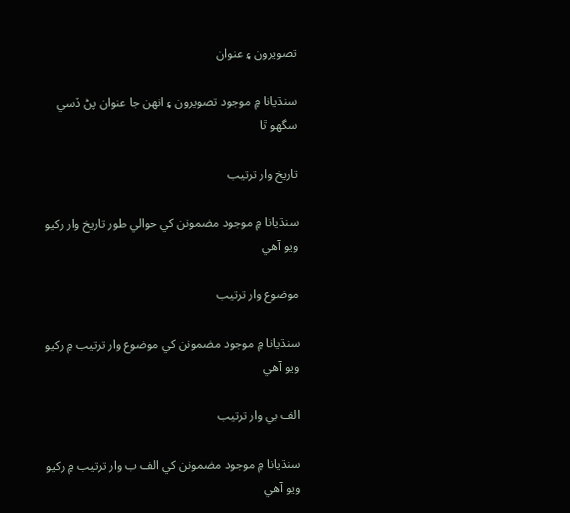تصويرون ۽ عنوان

سنڌيانا ۾ موجود تصويرون ۽ انهن جا عنوان پڻ ڏسي سگھو ٿا

تاريخ وار ترتيب

سنڌيانا ۾ موجود مضمونن کي حوالي طور تاريخ وار رکيو ويو آهي

موضوع وار ترتيب

سنڌيانا ۾ موجود مضمونن کي موضوع وار ترتيب ۾ رکيو ويو آهي

الف بي وار ترتيب

سنڌيانا ۾ موجود مضمونن کي الف ب وار ترتيب ۾ رکيو ويو آهي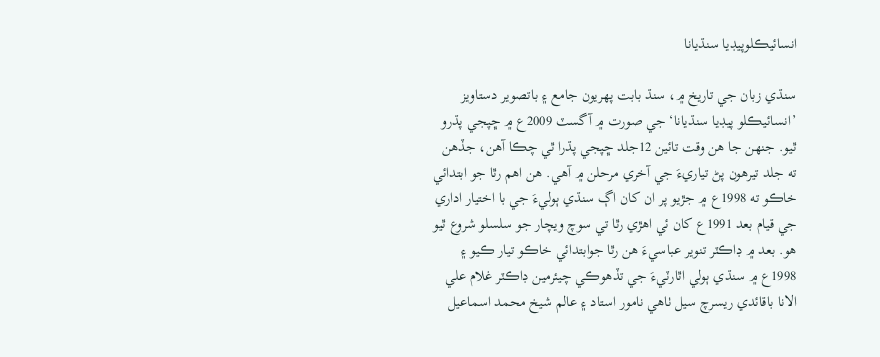انسائيڪلوپيڊيا سنڌيانا

سنڌي زبان جي تاريخ ۾، سنڌ بابت پهريون جامع ۽ باتصوير دستاويز ’انسائيڪلو پيڊيا سنڌيانا‘ جي صورت ۾ آگسٽ 2009ع ۾ ڇپجي پڌرو ٿيو. جنهن جا هن وقت تائين 12جلد ڇپجي پڌرا ٿي چڪا آهن، جڏهن ته جلد تيرهون پڻ تياريءَ جي آخري مرحلن ۾ آهي. هن اهم رٿا جو ابتدائي خاڪو ته 1998ع ۾ جڙيو پر ان کان اڳ سنڌي ٻوليءَ جي با اختيار اداري جي قيام بعد 1991ع کان ئي اهڙي رٿا تي سوچ ويچار جو سلسلو شروع ٿيو هو. بعد ۾ ڊاڪٽر تنوير عباسيءَ هن رٿا جوابتدائي خاڪو تيار ڪيو ۽ 1998ع ۾ سنڌي ٻولي اٿارٽيءَ جي تڏهوڪي چيئرمين ڊاڪٽر غلام علي الانا باقائدي ريسرچ سيل ٺاهي نامور استاد ۽ عالم شيخ محمد اسماعيل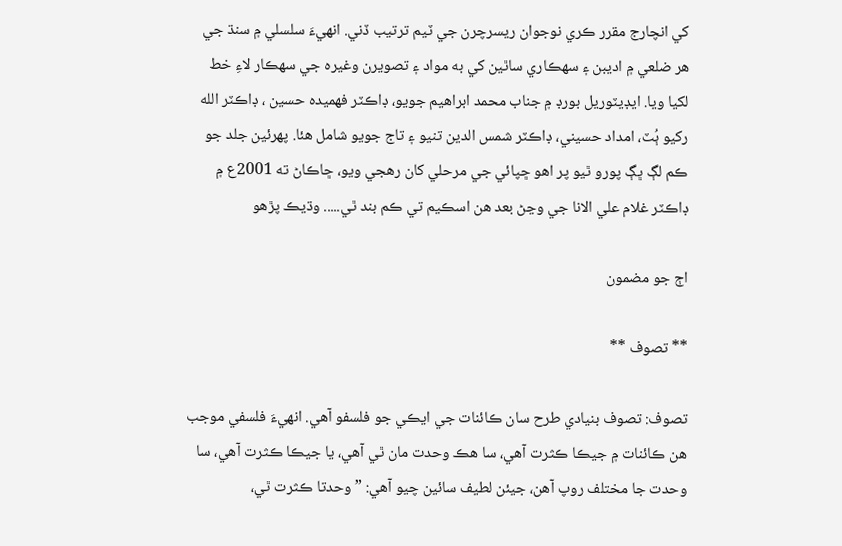کي انچارج مقرر ڪري نوجوان ريسرچرن جي ٽيم ترتيب ڏني. انهيءَ سلسلي ۾ سنڌ جي هر ضلعي ۾ اديبن ۽ سهڪاري ساٿين کي به مواد ۽ تصويرن وغيره جي سهڪار لاءِ خط لکيا ويا. ايڊيٽوريل بورڊ ۾ جناب محمد ابراهيم جويو، ڊاڪٽر فهميده حسين ، ڊاڪٽر الله رکيو ٻُٽ، امداد حسيني، ڊاڪٽر شمس الدين تنيو ۽ تاج جويو شامل هئا. پهرئين جلد جو ڪم لڳ ڀڳ پورو ٿيو پر اهو ڇپائي جي مرحلي کان رهجي ويو، ڇاڪاڻ ته 2001ع ۾ ڊاڪٽر غلام علي الانا جي وڃڻ بعد هن اسڪيم تي ڪم بند ٿي..... وڌيڪ پڙهو

اڄ جو مضمون

** تصوف **

تصوف: تصوف بنيادي طرح سان ڪائنات جي ايڪي جو فلسفو آهي. انهيءَ فلسفي موجب هن ڪائنات ۾ جيڪا ڪثرت آهي، سا هڪ وحدت مان ٿي آهي، يا جيڪا ڪثرت آهي، سا وحدت جا مختلف روپ آهن، جيئن لطيف سائين چيو آهي: ”وحدتا ڪثرت ٿي،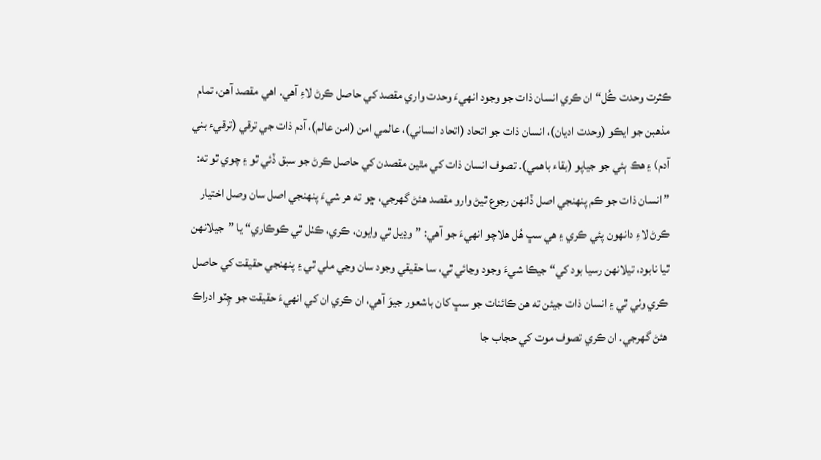ڪثرت وحدت ڪُل“ ان ڪري انسان ذات جو وجود انهيءَ وحدت واري مقصد کي حاصل ڪرڻ لاءِ آهي. اهي مقصد آهن، تمام مذهبن جو ايڪو (وحدت اديان)، انسان ذات جو اتحاد (اتحاد انساني)، عالمي امن (امن عالم)، آدم ذات جي ترقي (ترقيء بني آدم) ۽ هڪ ٻئي جو جياپو (بقاء باهمي). تصوف انسان ذات کي مٿين مقصدن کي حاصل ڪرڻ جو سبق ڏئي ٿو ۽ چوي ٿو ته: ”انسان ذات جو ڪم پنهنجي اصل ڏانهن رجوع ٿيڻ وارو مقصد هئڻ گهرجي، ڇو ته هر شيءَ پنهنجي اصل سان وصل اختيار ڪرڻ لاءِ دانهون پئي ڪري ۽ هي سڀ هُل هلاچو انهيءَ جو آهي: ”وڍيل ٿي وايون، ڪري، ڪٺل ٿي ڪوڪاري“ يا ”جيلانهن ٿيا نابود، تيلانهن رسيا بود کي“ جيڪا شيءَ وجود وڃائي ٿي، سا حقيقي وجود سان وڃي ملي ٿي ۽ پنهنجي حقيقت کي حاصل ڪري وٺي ٿي ۽ انسان ذات جيئن ته هن ڪائنات جو سڀ کان باشعور جيوَ آهي، ان ڪري ان کي انهيءَ حقيقت جو چِٽو ادراڪ هئڻ گهرجي. ان ڪري تصوف موت کي حجاب جا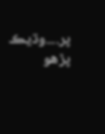پر....وڌيڪ پڙهو